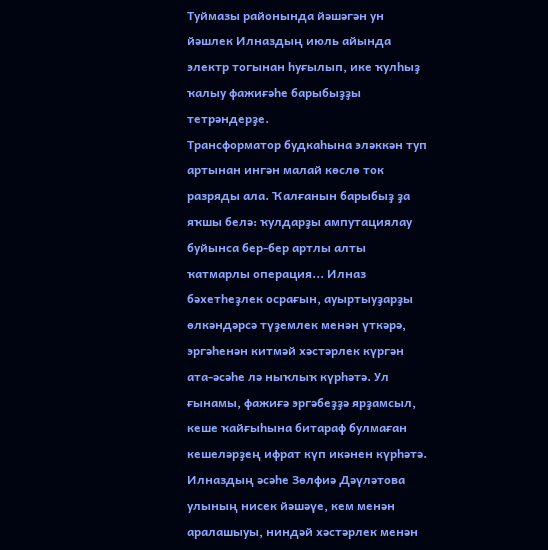Туймазы районында йәшәгән ун йәшлек Илназдың июль айында электр тогынан һуғылып, ике ҡулһыҙ ҡалыу фажиғәһе барыбыҙҙы тетрәндерҙе.
Трансформатор будкаһына эләккән туп артынан ингән малай көслө ток разряды ала. Ҡалғанын барыбыҙ ҙа яҡшы белә: ҡулдарҙы ампутациялау буйынса бер-бер артлы алты ҡатмарлы операция... Илназ бәхетһеҙлек осрағын, ауыртыуҙарҙы өлкәндәрсә түҙемлек менән үткәрә, эргәһенән китмәй хәстәрлек күргән ата-әсәһе лә ныҡлыҡ күрһәтә. Ул ғынамы, фажиғә эргәбеҙҙә ярҙамсыл, кеше ҡайғыһына битараф булмаған кешеләрҙең ифрат күп икәнен күрһәтә. Илназдың әсәһе Зөлфиә Дәүләтова улының нисек йәшәүе, кем менән аралашыуы, ниндәй хәстәрлек менән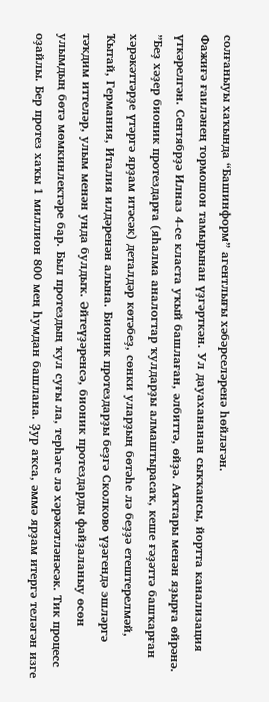солғаныуы хаҡында “Башинформ” агентлығы хәбәрселәренә һөйләгән.
Фажиғә ғаиләнең тормошон тамырынан үҙгәрткән. Ул дауахананан сыҡҡансы, йортта канализация үткәрелгән. Сентябрҙә Илназ 4-се класта уҡый башлаған, әлбиттә, өйҙә. Аяҡтары менән яҙырға өйрәнә. ”Беҙ хәҙер бионик протездарға (яһалма аналогтар ҡулдарҙы алмаштырасаҡ, кеше ғәҙәттә башҡарған хәрәкәттәрҙе үтәргә ярҙам итәсәк) деталдәр көтәбеҙ, сөнки уларҙың бөтәһе лә беҙҙә етештерелмәй, Ҡытай, Германия, Италия илдәренән алына. Бионик протездарҙы беҙгә Сколково үҙәгендә эшләргә тәҡдим иттеләр, улым менән унда булдыҡ. Әйтеүҙәренсә, бионик протездарды файҙаланыу өсөн улымдың бөтә мөмкинлектәре бар. Был протездың ҡул суғы ла, терһәге лә хәрәкәтләнәсәк. Тик процесс оҙайлы. Бер протез хаҡы 1 миллион 800 мең һумдан башлана. Ҙур аҡса, әммә ярҙам итергә теләгән изге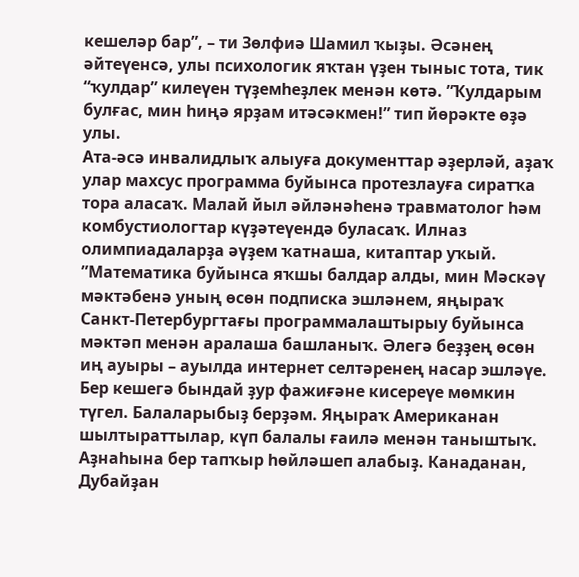кешеләр бар”, – ти Зөлфиә Шамил ҡыҙы. Әсәнең әйтеүенсә, улы психологик яҡтан үҙен тыныс тота, тик “ҡулдар” килеүен түҙемһеҙлек менән көтә. ”Ҡулдарым булғас, мин һиңә ярҙам итәсәкмен!” тип йөрәкте өҙә улы.
Ата-әсә инвалидлыҡ алыуға документтар әҙерләй, аҙаҡ улар махсус программа буйынса протезлауға сиратҡа тора аласаҡ. Малай йыл әйләнәһенә травматолог һәм комбустиологтар күҙәтеүендә буласаҡ. Илназ олимпиадаларҙа әүҙем ҡатнаша, китаптар уҡый. ”Математика буйынса яҡшы балдар алды, мин Мәскәү мәктәбенә уның өсөн подписка эшләнем, яңыраҡ Санкт-Петербургтағы программалаштырыу буйынса мәктәп менән аралаша башланыҡ. Әлегә беҙҙең өсөн иң ауыры – ауылда интернет селтәренең насар эшләүе.
Бер кешегә бындай ҙур фажиғәне кисереүе мөмкин түгел. Балаларыбыҙ берҙәм. Яңыраҡ Американан шылтыраттылар, күп балалы ғаилә менән таныштыҡ. Аҙнаһына бер тапҡыр һөйләшеп алабыҙ. Канаданан, Дубайҙан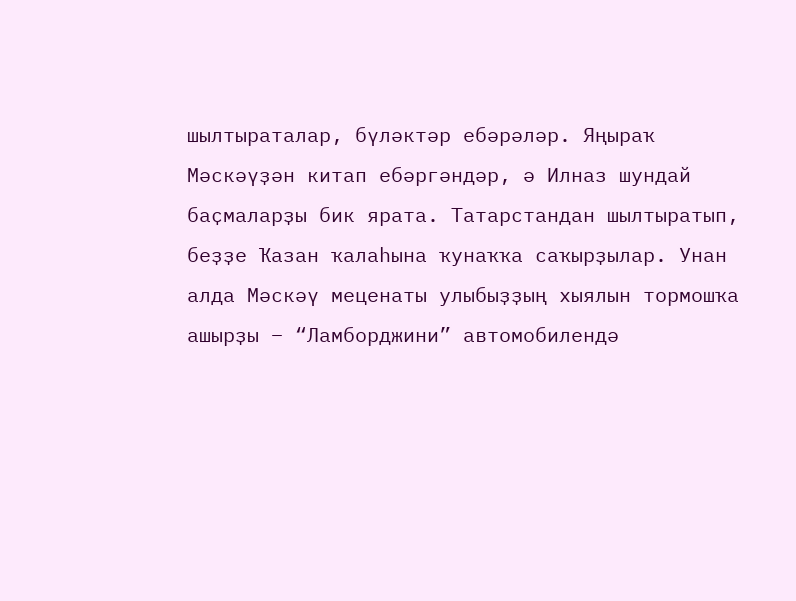шылтыраталар, бүләктәр ебәрәләр. Яңыраҡ Мәскәүҙән китап ебәргәндәр, ә Илназ шундай баҫмаларҙы бик ярата. Татарстандан шылтыратып, беҙҙе Ҡазан ҡалаһына ҡунаҡҡа саҡырҙылар. Унан алда Мәскәү меценаты улыбыҙҙың хыялын тормошҡа ашырҙы – “Ламборджини” автомобилендә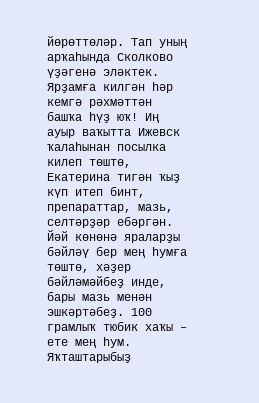йөрөттөләр. Тап уның арҡаһында Сколково үҙәгенә эләктек. Ярҙамға килгән һәр кемгә рәхмәттән башҡа һүҙ юҡ! Иң ауыр ваҡытта Ижевск ҡалаһынан посылка килеп төштө, Екатерина тигән ҡыҙ күп итеп бинт, препараттар, мазь, селтәрҙәр ебәргән. Йәй көнөнә яраларҙы бәйләү бер мең һумға төштө, хәҙер бәйләмәйбеҙ инде, бары мазь менән эшкәртәбеҙ. 100 грамлыҡ тюбик хаҡы – ете мең һум. Яҡташтарыбыҙ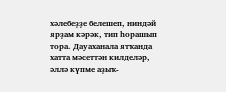хәлебеҙҙе белешеп, ниндәй ярҙам кәрәк, тип һорашып тора. Дауаханала ятҡанда хатта мәсеттән килделәр, әллә күпме аҙыҡ-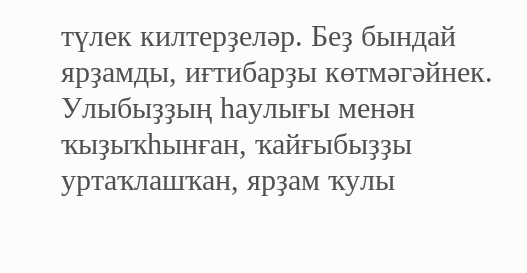түлек килтерҙеләр. Беҙ бындай ярҙамды, иғтибарҙы көтмәгәйнек. Улыбыҙҙың һаулығы менән ҡыҙыҡһынған, ҡайғыбыҙҙы уртаҡлашҡан, ярҙам ҡулы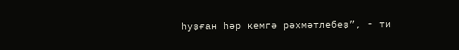һуҙған һәр кемгә рәхмәтлебеҙ”, - ти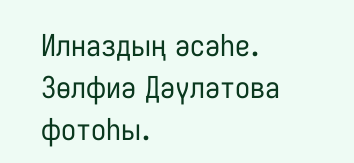Илназдың әсәһе.
Зөлфиә Дәүләтова фотоһы.